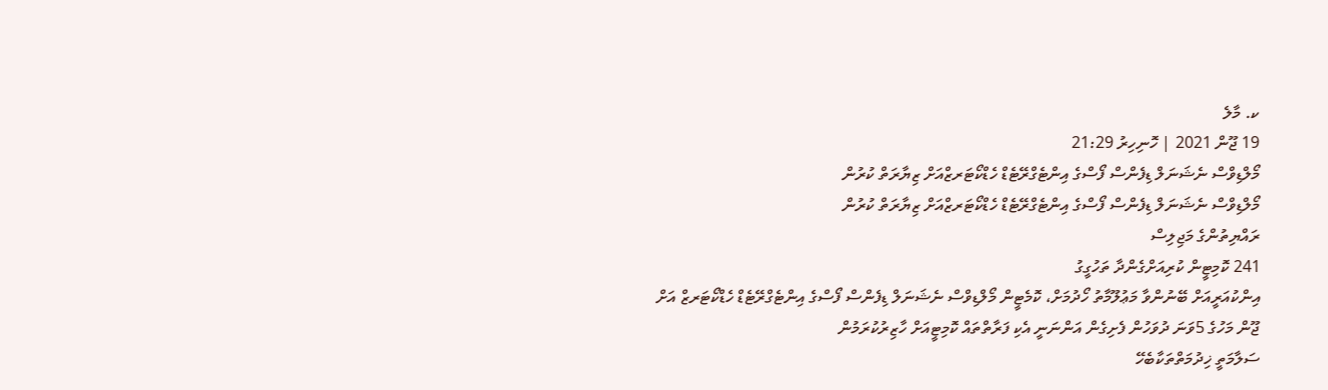ކ. މާލެ
19 ޖޫން 2021 | ހޮނިހިރު 21:29
މޯލްޑިވްސް ނެޝަނަލް ޑިފެންސް ފޯސްގެ އިންޓެގްރޭޓެޑް ހެޑްކޯޓަރޒްއަށް ޒިޔާރަތް ކުރުން
މޯލްޑިވްސް ނެޝަނަލް ޑިފެންސް ފޯސްގެ އިންޓެގްރޭޓެޑް ހެޑްކޯޓަރޒްއަށް ޒިޔާރަތް ކުރުން
ރައްޔިތުންގެ މަޖިލިސް
241 ކޮމިޓީން ކުރިއަށްގެންދާ ތަހުގީގު
އިންކުއަރީއަށް ބޭނުންވާ މަޢުލޫމާތު ހޯދުމަށް، ކޮމެޓީން މޯލްޑިވްސް ނެޝަނަލް ޑިފެންސް ފޯސްގެ އިންޓެގްރޭޓެޑް ހެޑްކޯޓަރޒް އަށް
ޖޫން މަހުގެ 5ވަނަ ދުވަހުން ފެށިގެން އަންނަނީ އެކި ފަރާތްތައް ކޮމިޓީއަށް ހާޒިރުކުރަމުން
ސަލާމަތީ ޚިދުމަތްތަކާބެހޭ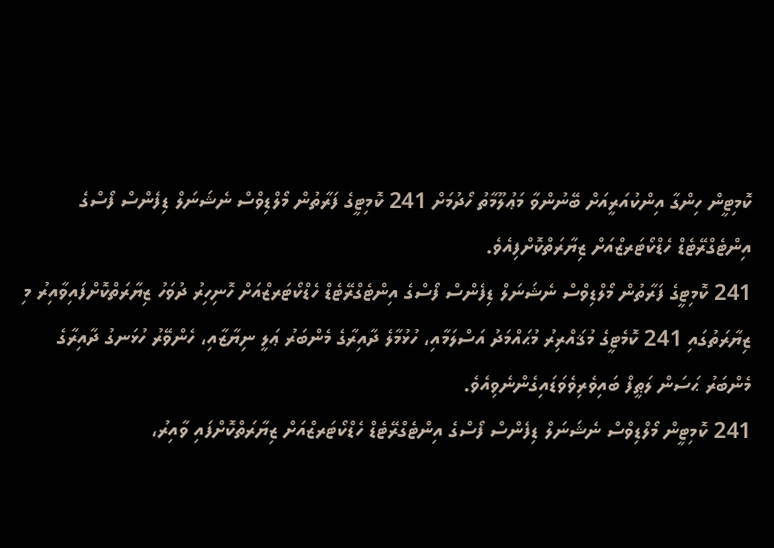ކޮމިޓީން ހިންގާ އިންކުއަރީއަށް ބޭނުންވާ މަޢުލޫމާތު ހޯދުމަށް 241 ކޮމިޓީގެ ފަރާތުން މޯލްޑިވްސް ނެޝަނަލް ޑިފެންސް ފޯސްގެ އިންޓެގްރޭޓެޑް ހެޑްކޯޓަރޒްއަށް ޒިޔާރަތްކޮށްފިއެވެ.
241 ކޮމިޓީގެ ފަރާތުން މޯލްޑިވްސް ނެޝަނަލް ޑިފެންސް ފޯސްގެ އިންޓެގްރޭޓެޑް ހެޑްކޯޓަރޒްއަށް ހޮނިހިރު ދުވަހު ޒިޔާރަތްކޮށްފައިވާއިރު މި ޒިޔާރަތުގައި 241 ކޮމެޓީގެ މުޤައްރިރު މުޙައްމަދު އަސްލަމާއި، ހުޅުމާލެ ދާއިރާގެ މެންބަރު ޢަލީ ނިޔާޒާއި، ހެންވޭރު ހުޅަނގު ދާއިރާގެ މެންބަރު ޙަސަން ލަޠީފް ބައިވެރިވެވަޑައިގެންނެވިއެވެ.
241 ކޮމިޓީން މޯލްޑިވްސް ނެޝަނަލް ޑިފެންސް ފޯސްގެ އިންޓެގްރޭޓެޑް ހެޑްކޯޓަރޒްއަށް ޒިޔާރަތްކޮށްފައި ވާއިރު،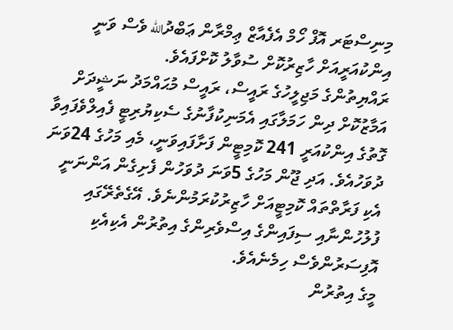މިނިސްޓަރ އޮފް ހޯމް އެފެއާޒް ޢިމްރާން ޢަބްދުالله ވެސް ވަނީ އިންކުއަރީއަށް ހާޒިރުކޮށް ސުވާލު ކޮށްފައެވެ.
ރައްޔިތުންގެ މަޖިލީހުގެ ރައީސް، ރައީސް މުޙައްމަދު ނަޝީދަށް އަމާޒުކޮށް ދިން ހަމަލާގައި އެމަނިކުފާނުގެ ސެކިޔުރިޓީ ފެއިލްވެފައިވާ ގޮތުގެ އިންކުއަރީ 241 ކޮމިޓީން ފަށާފައިވަނީ، މެއި މަހުގެ 24ވަނަ ދުވަހުއެވެ. އަދި ޖޫން މަހުގެ 5ވަނަ ދުވަހުން ފެށިގެން އަންނަނީ އެކި ފަރާތްތައް ކޮމިޓީއަށް ހާޒިރުކުރަމުންނެވެ. އޭގެތެރޭގައި ފުލުހުންނާއި ސިފައިންގެ އިސްވެރިންގެ އިތުރުން އެކިއެކި އޮފިސަރުންވެސް ހިމެނެއެވެ.
މީގެ އިތުރުން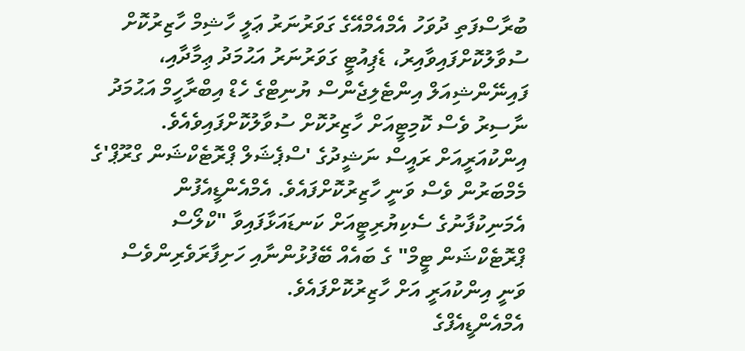ބުރާސްފަތި ދުވަހު އެމްއެމްއޭގެ ގަވަރުނަރު ޢަލީ ހާޝިމް ހާޒިރުކޮށް ސުވާލުކޮށްފައިވާއިރު، ޑެޕިއުޓީ ގަވަރުނަރު އަޙުމަދު ޢިމާދާއި، ފައިނޭންޝިއަލް އިންޓެލިޖެންސް ޔުނިޓްގެ ހެޑް އިބްރާހީމް އަޙުމަދު ނާސިރު ވެސް ކޮމިޓީއަށް ހާޒިރުކޮށް ސުވާލުކޮށްފައިވެއެވެ.
އިންކުއަރީއަށް ރައީސް ނަޝީދުގެ 'ސްޕެޝަލް ޕްރޮޓެކްޝަން ގްރޫޕް'ގެ މެމްބަރުން ވެސް ވަނީ ހާޒިރުކޮށްފައެވެ. އެމްއެންޑީއެފުން އެމަނިކުފާނުގެ ސެކިޔުރިޓީއަށް ކަނޑައަޅާފައިވާ "ކްލޯސް ޕްރޮޓެކްޝަން ޓީމް" ގެ ބައެއް ބޭފުޅުންނާއި ހަށިފާރަވެރިންވެސް ވަނީ އިންކުއަރީ އަށް ހާޒިރުކޮށްފައެވެ.
އެމްއެންޑީއެފްގެ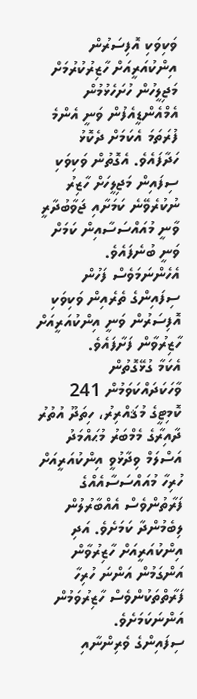ވަކިވަކި އޮފިސަރުން އިންކުއަރީއަށް ހާޒިރުކުރުމަށް މަޖިލީހުން ހުށަހެޅުމުން އެމްއެންޑީއެފުން ވަނީ އެންމެ ފުރަތަމަ އެކަމަށް ދެކޮޅު ހަދާފައެވެ. އެގޮތުން ވަކިވަކި ސިފައިން މަޖިލީހަށް ހާޒިރު ނުކުރެވޭނެ ކަމަށާއި ޖަވާބުދާރީ ވާނީ މުއައްސަސާއިން ކަމަށް ވަނީ ބުނެފައެވެ. އެހެންނަމަވެސް ފަހުން ސިފައިންގެ ތެރެއިން ވަކިވަކި އޮފިސަރުން ވަނީ އިންކުއަރީއަށް ހާޒިރުވާން ފަށާފައެވެ.
އެކަމާ ގުޅޭގޮތުން ވާހަކަދައްކަވަމުން 241 ކޮމިޓީގެ މުޤައްރިރު، ހިތަދޫ އުތުރު ދާއިރާގެ މެމްބަރު މުޙައްމަދު އަސްލަމް ވިދާޅުވީ އިންކުއަރީއަށް ހުރިހާ މުއައްސަސާއެއްގެ ފަރާތުންވެސް އެއްބާރުލުން ލިބެމުންދާ ކަމަށެވެ. އަދި އިންކުއަރީއަށް ހާޒިރުވާން އަންގަމުން އަންނަ ހުރިހާ ފަރާތްތަކުންވެސް ހާޒިރުވަމުން އަންނަކަމަށެވެ.
ސިފައިންގެ ވެރިންނާއި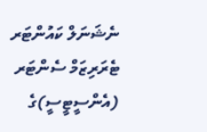ނެޝަނަލް ކައުންޓަރ ޓެރަރިޒަމް ސެންޓަރ (އެންސީޓީސީ)ގެ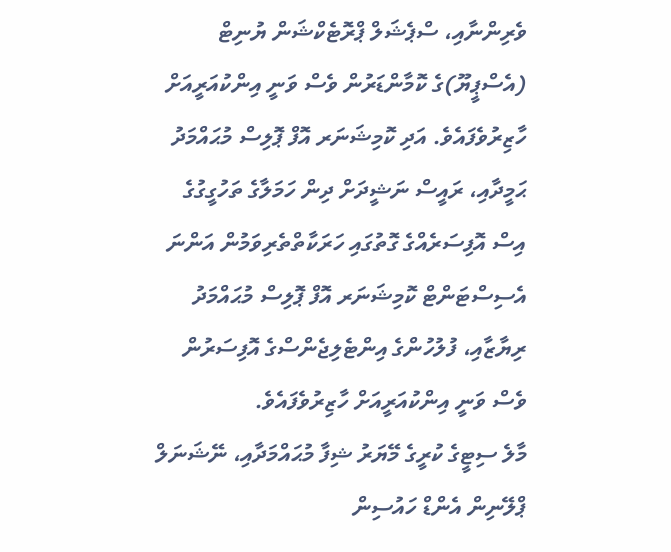ވެރިންނާއި، ސްޕެޝަލް ޕްރޮޓެކްޝަން ޔުނިޓް (އެސްޕީޔޫ)ގެ ކޮމާންޑަރުން ވެސް ވަނީ އިންކުއަރީއަށް ހާޒިރުވެފައެވެ. އަދި ކޮމިޝަނަރ އޮފް ޕޮލިސް މުޙައްމަދު ޙަމީދާއި، ރައީސް ނަޝީދަށް ދިން ހަމަލާގެ ތަހުގީގުގެ އިސް އޮފިސަރެއްގެ ގޮތުގައި ހަރަކާތްތެރިވަމުން އަންނަ އެސިސްޓަންޓް ކޮމިޝަނަރ އޮފް ޕޮލިސް މުޙައްމަދު ރިޔާޒާއި، ފުލުހުންގެ އިންޓެލިޖެންސްގެ އޮފިސަރުން ވެސް ވަނީ އިންކުއަރީއަށް ހާޒިރުވެފައެވެ.
މާލެ ސިޓީގެ ކުރީގެ މޭޔަރު ޝިފާ މުޙައްމަދާއި، ނޭޝަނަލް ޕްލޭނިން އެންޑް ހައުސިން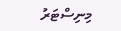މިނިސްޓަރު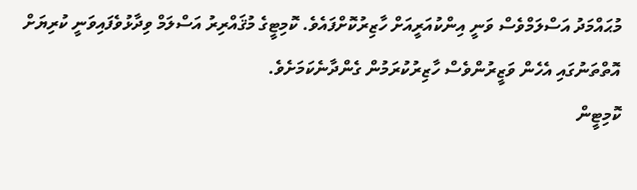މުޙައްމަދު އަސްލަމްވެސް ވަނީ އިންކުއަރީއަށް ހާޒިރުކޮށްފައެވެ. ކޮމިޓީގެ މުޤައްރިރު އަސްލަމް ވިދާޅުވެފައިވަނީ ކުރިޔަށް އޮތްތަނުގައި އެހެން ވަޒީރުންވެސް ހާޒިރުކުރަމުން ގެންދާނެކަމަށެވެ.
ކޮމިޓީން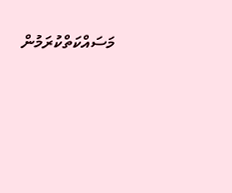މަސައްކަތްކުރަމުން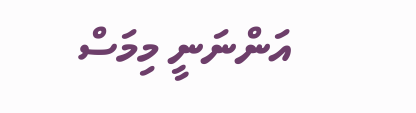އަންނަނީ މިމަސް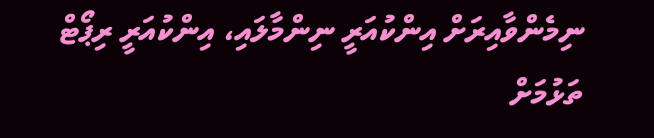ނިމެންވާއިރަށް އިންކުއަރީ ނިންމާލައި، އިންކުއަރީ ރިޕޯޓް ތަޅުމަށް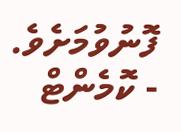ފޮނުވުމަށެވެ.
- ކޮމެންޓް